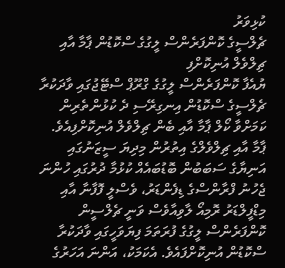ކުޅިވަރު
ޗެލްސީގެ ކޮންފަރެންސް ލީގުގެ ސްކޮޑުން ޕާމާ އާއި ޗިލްވެލް އުނިކޮށްފި
ޔުއެފާ ކޮންފަރެންސް ލީގުގެ ގްރޫޕް ސްޓޭޖުގައި ވާދަކުރާ ޗެލްސީގެ ސްކޮޑުން އިނގިރޭސި ދެ ކުޅުންތެރިން ކަމަށްވާ ކޯލް ޕާމާ އާއި ބެން ޗިލްވެލް އުނިކޮށްފިއެވެ.
ޕާމާ އާއި ޗިލްވެލްގެ އިތުރުން މިދިޔަ ސީޒަނުގައި އަނިޔާގެ ސަބަބުން ބޮޑުބައެއް ކުޅުމާ ދުރުގައި ހުންނަ ޖެހުނު ފްރާންސްގެ ޑިފެންޑަރު، ވެސްލީ ފޮފާނާ އާއި މިޑްފީލްޑަރު ރޮމިއޯ ލާވިއާވެސް ވަނީ ޗެލްސީން ކޮންފަރެންސް ލީގުގެ ފުރަތަމަ ފިޔަވަހީގައި ވާދަކުރާ ސްކޮޑުން އުނިކޮށްފައެވެ. އެކަމަކު، އަންނަ އަހަރުގެ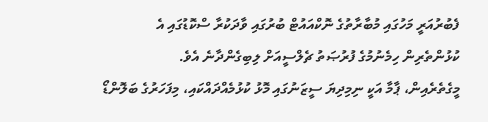ފެބުރުއަރީ މަހުގައި މުބާރާތުގެ ނޮކްއައުޓް ބުރުގައި ވާދަކުރާ ސްކޮޑުގައި އެ ކުޅުންތެރިން ހިމެނުމުގެ ފުރުޞަތު ޗެލްސީއަށް ލިބިގެންދާނެ އެވެ.
މީގެތެރެއިން، ޕާމާ އަކީ ނިމިދިޔަ ސީޒަނުގައި މޮޅު ކުޅުމެއްދައްކައި، މިފަހަރުގެ ބަލޮންޑޯ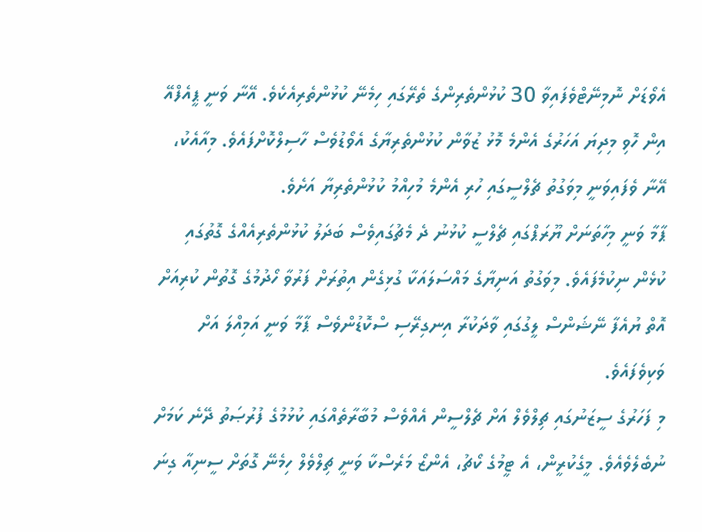އެވޯޑަށް ނޮމިނޭޓްވެފައިވާ 30 ކުޅުންތެރިންގެ ތެރޭގައި ހިމެނޭ ކުޅުންތެރިއެކެވެ. އޭނާ ވަނީ ޕީއެފްއޭ އިން ހޮވި މިދިޔަ އަހަރުގެ އެންމެ މޮޅު ޒުވާން ކުޅުންތެރިޔާގެ އެވޯޑުވެސް ހާސިލްކޮށްފައެވެ. މިއާއެކު، އޭނާ ވެފައިވަނީ މިވަގުތު ޗެލްސީގައި ހުރި އެންމެ މުހިއްމު ކުޅުންތެރިޔާ އަށެވެ.
ޕާމާ ވަނީ މިހާތަނަށް ޔޫރަޕްގައި ޗެލްސީ ކުޅުނު ދެ މެޗުގައިވެސް ބަދަލު ކުޅުންތެރިއެއްގެ ގޮތުގައި ކުޅެން ނިކުމެފައެވެ. މިވަގުތު އަނިޔާގެ މައްސަލައަކާ ގުޅިގެން އިތުރަށް ފަރުވާ ހޯދުމުގެ ގޮތުން ކުރިއަށް އޮތް ޔުއެފާ ނޭޝަންސް ލީގުގައި ވާދަކުރާ އިނގިރޭސި ސްކޮޑުންވެސް ޕާމާ ވަނީ އަމިއްލަ އަށް ވަކިވެފައެވެ.
މި ފަހަރުގެ ސީޒަނުގައި ޗިލްވެލް އަށް ޗެލްސީން އެއްވެސް މުބާރާތެއްގައި ކުޅުމުގެ ފުރުޞަތު ދޭނެ ކަމަށް ނުބެލެވެއެވެ. މީގެކުރީން، އެ ޓީމުގެ ކޯޗު، އެންޒޯ މަރެސްކާ ވަނީ ޗިލްވެލް ހިމެނޭ ގޮތަށް ސީނިއާ ގިނަ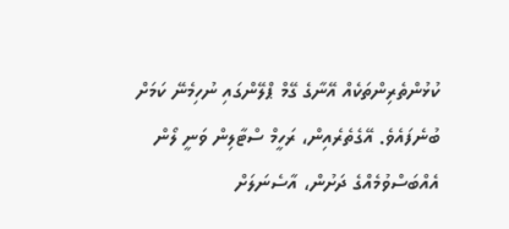ކުޅުންތެރިންތަކެއް އޭނާގެ ގޭމް ޕްލޭންގައި ނުހިމެނޭ ކަމަށް ބުނެފައެވެ. އޭގެތެރެއިން، ރަހީމް ސްޓާލިން ވަނީ ލޯން އެއްބަސްވުމެއްގެ ދަށުން، އާސެނަލަށް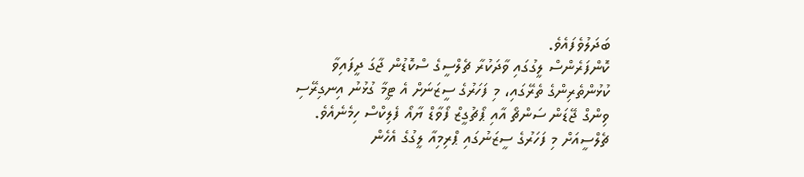ބަދަލުވެފައެވެ.
ކޮންފަރެންސް ލީގުގައި ވާދަކުރާ ޗެލްސީގެ ސްކޮޑުން ޖާގަ ދީފައިވާ ކުޅުންތެރިންގެ ތެރޭގައި، މި ފަހަރުގެ ސީޒަނަށް އެ ޓީމާ ގުޅުނު އިނގިރޭސި ވިންގް ޖޭޑަން ސަންޗޯ އާއި ޕޯޗުގީޒް ފޯވާޑް ޔާއޯ ފެލިކްސް ހިމެނެއެވެ.
ޗެލްސީއަށް މި ފަހަރުގެ ސީޒަނުގައި ޕްރިމިއާ ލީގުގެ އެހެން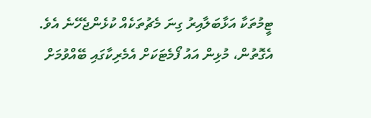ޓީމުތަކާ އަޅާބަލާއިރު ގިނަ މެޗުތަކެއް ކުޅެންޖެހޭނެ އެވެ. އެގޮތުން، މުޅިން އައު ފޯމެޓަކަށް އެމެރިކާގައި ބޭއްވުމަށް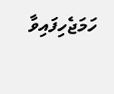ހަމަޖެހިފައިވާ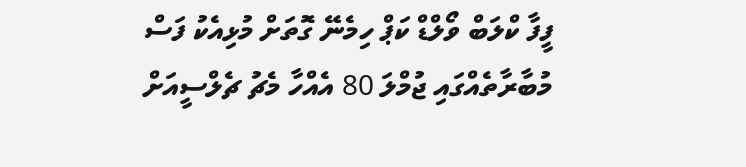ފީފާ ކްލަބް ވޯލްޑް ކަޕް ހިމެނޭ ގޮތަށް މުޅިއެކު ފަސް މުބާރާތެއްގައި ޖުމްލަ 80 އެއްހާ މެޗު ޗެލްސީއަށް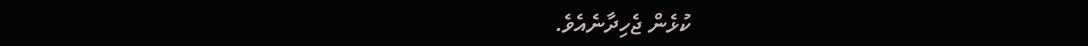ކުޅެން ޖެހިދާނެއެވެ.